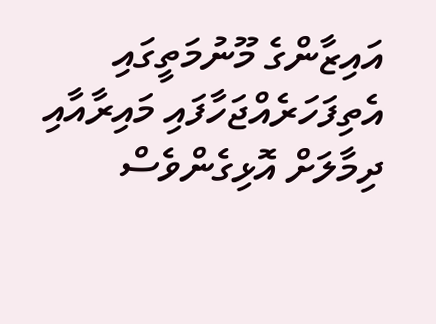އައިޒާންގެ މޫނުމަތީގައި އެތިފަހަރެއްޖަހާފައި މައިރާއާއި ދިމާލަށް އޮޅިގެންވެސް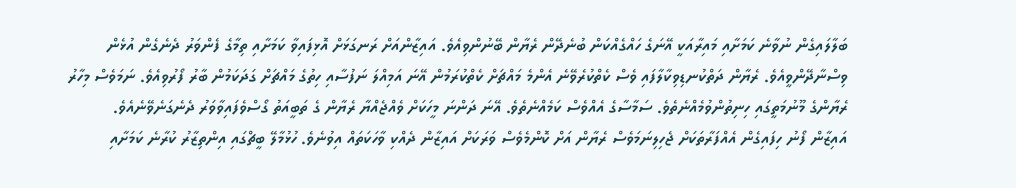ބަލާލައިގެން ނުވާނެ ކަމަށާއި މައިރާއަކީ އޭނަގެ ހައްގެއްކަން ބުނެދޭން ރެޔާން ބޭނުންވިއެވެ. އައިޒާންއަށް ރަނގަޅަށް އޮޅިފައިވާ ކަމަށާއި ތިމާގެ ފެންވަރު ދެނެގެން އުޅެން ވިސްނާދޭންވީއެވެ. ރެޔާން ދަތްކުނޑިވިކާލާފައި ވެސް ކެތްކުރެވޭނެ އެންމެ މައްޗަށް ކެތްކުރަމުން އޭނަ އަމިއްލަ ނަފުސާއި ހިތުގެ މައްޗަށް ގަދަކަމުން ބާރު ފޯރުވިއެވެ. ނަމަވެސް މިހާރު ރެޔާންގެ މޫނުމަތީގައި ހިނިތުންވުމެއްނެތެވެ. ސަމާސާގެ އެއްވެސް ކަމެއްނެތެވެ. އޭނަ ދަންނަ މީހަކަށް ވެއްޖެއްޔާ ރެޔާން ގެ ތަބީއަތު ގޯސްވެފައިވާވަރު ދެނެގަނެވޭނެއެވެ.
އައިޒާން ފޯނު ހިފައިގެން އެއްފަރާތަކަށް ޖެހިލިނަމަވެސް ރެޔާން އަށް ކޮންމެވެސް ވަރަކަށް އައިޒާން ދެއްކި ވާހަކަތައް އިވުނެވެ. ހުޅުމާލޭ ބީޗްގައި އިންތިޒާރު ކުރާނެ ކަމަށާއި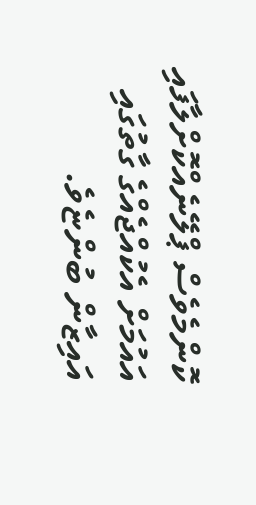ކޮންމެވެސް ޕްލޭނެއްކޮށްލާފައި އައުމަށް އެކުއްޖެއްގެ ގާތުގައި އައިޒާން ބުންޏެވެ.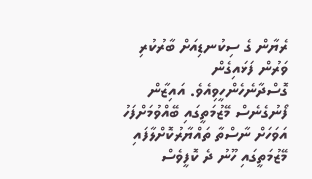ރެޔާން ގެ ސިކުނޑިއަށް ބާރުކުރި ވަރުން ފަޅައިގެން ގޮސްދާނެހެންހީވިއެވެ. އައިޒާން ފޯނުގެނެސް މޭޒުމަތީގައި ބޭއްވުމަށްފަހު އަވަހަށް ނާސްތާ ތައްޔާރުކޮށްލާފައި މޭޒުމަތީގައި ހޫނު ދެ ކޮފީވެސް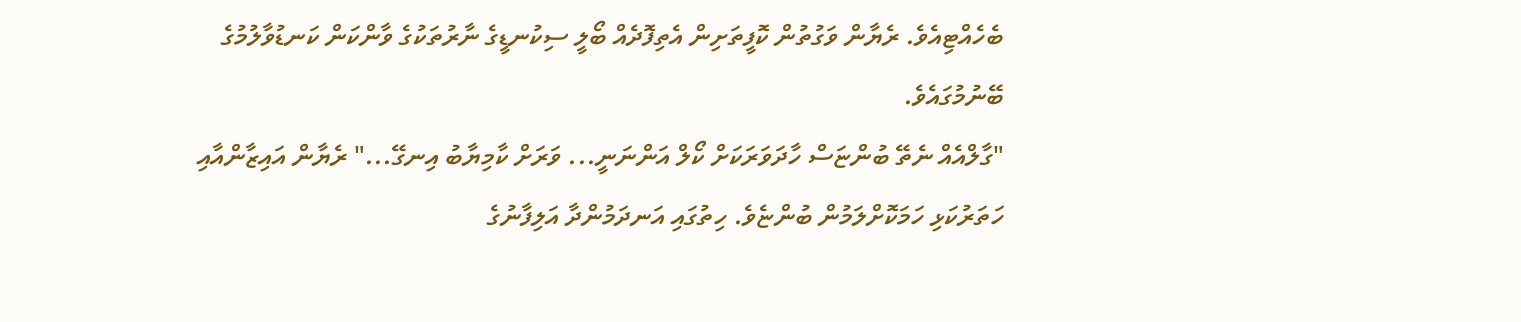ބެހެއްޓިއެވެ. ރެޔާން ވަގުތުން ކޮފީތަށިން އެތިފޮދެއް ބޯލީ ސިކުނޑީގެ ނާރުތަކުގެ ވާންކަން ކަނޑުވާލުމުގެ ބޭނުމުގައެވެ.
"ގާލްއެއް ނެތޭ ބުންޏަސް ހާދަވަރަކަށް ކޯލް އަންނަނީ... ވަރަށް ކާމިޔާބު އިނގޭ..." ރެޔާން އައިޒާންއާއި ހަތަރުކަޅި ހަމަކޮށްލަމުން ބުންޏެވެ. ހިތުގައި އަނދަމުންދާ އަލިފާނުގެ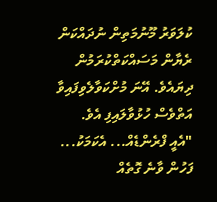ކުލަވަރު މޫނުމަތިން ނުދައްކަން ރެޔާން މަސައްކަތްކުރަމުން ދިޔައެވެ. އޭނަ މުށްކަވާލެވިފައިވާ އަތްވެސް ހުޅުވާލައިފި އެވެ.
"އެއީ ފްރެންޑެއް... އެކަމަކު... ފަހުން ވާނެ ގޮތެއް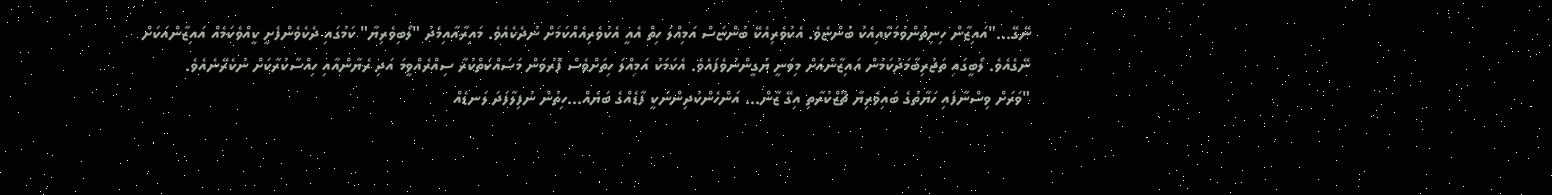ނޭގޭ..."އައިޒާން ހިނިތުންވުމަކާއިއެކު ބުންޏެވެ. އެކުވެރިއެކޭ ބުންޏަސް އަމިއްލަ ހިތް އެއީ އެކުވެރިއެއްކަމަށް ނުދެކެއެވެ. މައިރާއާއިމެދު "ލޯބިވެރިޔާ" ކަމުގައި ދެކެވެންފެށީ ކީއްވެކަމެއް އައިޒާންއަކަށް ނޭގެއެވެ. ލޯބީގައި ތަޖުރިބާމަދުކަމުން އައިޒާންއަށް މިވަނީ ޔަގީންނުވެފައެވެ. އެކަމަކު އަމިއްލަ ހިތަށްވެސް ފޮރުވަން މަސައްކަތްކުރާ ސިއްރެއްވީމަ އަދި ރެޔާންއާއި ހިއްސާކުރާކަށް ނުކެރޭނެއެވެ.
"ވަރަށް ވިސްނާފައި ހަޔާތުގެ ބައިވެރިޔާ ޗޫޒްކުރާތި އިގޭ ޒާން... އަންހެންކުދިންނަކީ ފާޑެއްގެ ބަޔެއް...ހިތުން ނުފިލާފަދަ ލަނޑެއް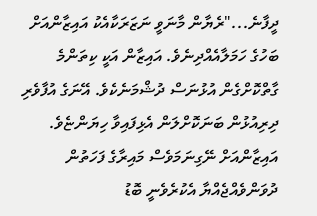ދީފާނެ..."ރެޔާން މާނަވީ ނަޒަރަކާއެކު އައިޒާންއަށް ބަހުގެ ހަމަލާއެއްދިނެވެ. އައިޒާން އަކީ ކިތަންމެ ގާތްކޮށްގެން އުޅުނަސް ދުޝްމަނެކެވެ. އޭނަގެ އުފާވެރި ދިރިއުޅުން ބަނަކޮށްލަން އެޅިފައިވާ ހިޔަންޏެވެ. އައިޒާންއަށް ނޭގިނަމަވެސް މައިރާގެ ފަހަތުން ދުވަންވެއްޖެއްޔާ އެކުރެވެނީ ބޮޑު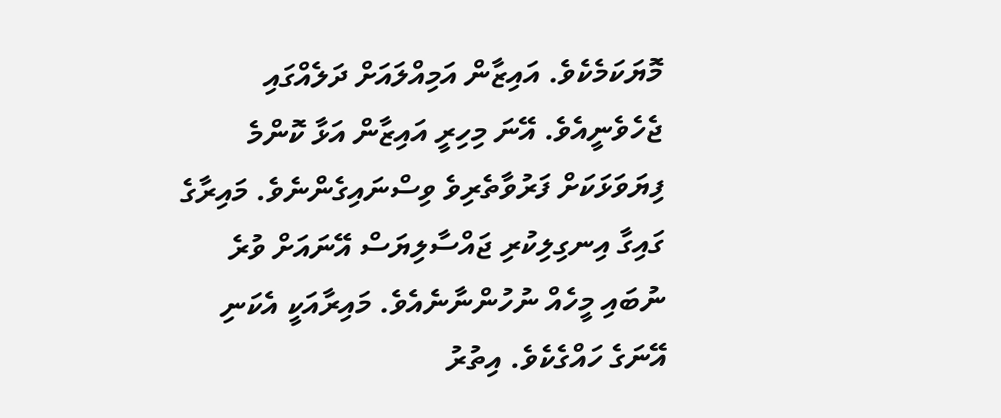މޮޔަކަމެކެވެ. އައިޒާން އަމިއްލައަށް ދަލެއްގައި ޖެހެވެނީއެވެ. އޭނަ މިހިރީ އައިޒާން އަޅާ ކޮންމެ ފިޔަވަޅަކަށް ފަރުވާތެރިވެ ވިސްނައިގެންނެވެ. މައިރާގެ ގައިގާ އިނގިލިކުރި ޖައްސާލިޔަސް އޭނައަށް ވުރެ ނުބައި މީހެއް ނުހުންނާނެއެވެ. މައިރާއަކީ އެކަނި އޭނަގެ ހައްގެކެވެ. އިތުރު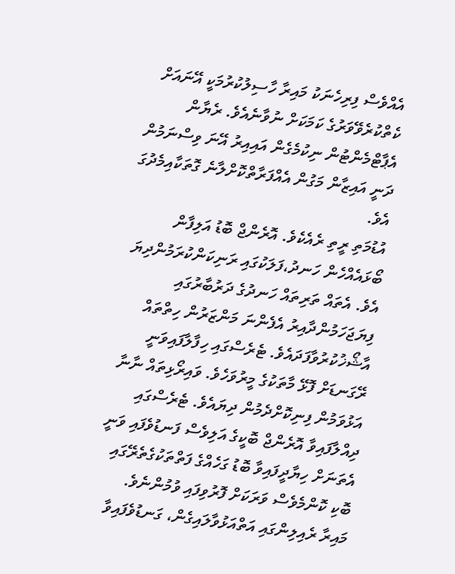އެއްވެސް ފިރިހެނަކު މައިރާ ހާސިލުކުރުމަކީ އޭނައަށް ކެތްކުރެވޭވަރުގެ ކަމަކަށް ނުވާނެއެވެ. ރެޔާން އެޕާޓްމެންޓުން ނިކުމެގެން އައިއިރު އޭނަ ވިސްނަމުން ދަނީ އައިޒާން މަގުން އެއްފަރާތްކޮށްލާނެ ގޮތަކާއިމެދުގަ އެވެ.
އުޑުމަތި ރީތި ރެއެކެވެ. އޮރެންޖް ބޮޑު އަލިފާން ބޯޅައެއްހެން ހަނދު،ފަލަކުގައި ރަނިކަންކުރަމުންދިޔަ އެވެ. އެތައް ތަރިތައް ހަނދުގެ ދަރުބާރުގައި ފިޔަޖަހަމުންދާއިރު އެފެންނަ މަންޒަރުން ހިތްތައް އާޝޯޚުކުރުވާފަދައެވެ. ޓެރެސްގައި ހިފާލާފައިވަނީ ރޭގަނޑަށް ފޮޅޭ މާތަކުގެ މީރުވަހެވެ. ވައިރޯޅިތައް ނާނާ އަޅުވަމުން ފިނިކޮށްދެމުން ދިޔައެވެ. ޓެރެސްގައި ދިއްލާފައިވާ އޮރެންޖް ބޮކީގެ އަލިވެސް ފަނޑުވެފައި ވަނީ އެތަނަށް ހިޔާދީފައިވާ ބޮޑު ގަހެއްގެ ފަތްތަކުގެތެރޭގައި ބޮކި ކޮންމެވެސް ވަރަކަށް ފޮރުވިފައި ވުމުންނެވެ. މައިރާ ރެއިލިންގައި އަތްއަޅުވާލައިގެން، ގަނޑުވެފައިވާ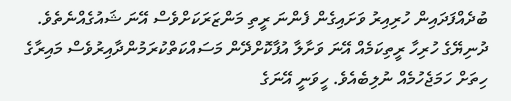ބުދެއްފަދައިން ހުރިއިރު ވަށައިގެން ފެންނަ ރީތި މަންޒަރަކަށްވެސް އޭނަ ޝައުގެއްނެތެވެ. ދުނިޔޭގެ ހުރިހާ ރީތިކަމެއް އޭނަ ވަށާލާ އުފާކޮށްދޭން މަސައްކަތްކުރަމުންދާއިރުވެސް މައިރާގެ ހިތަށް ހަމަޖެހުމެއް ނުލިބެއެވެ. ހީވަނީ އޭނަގެ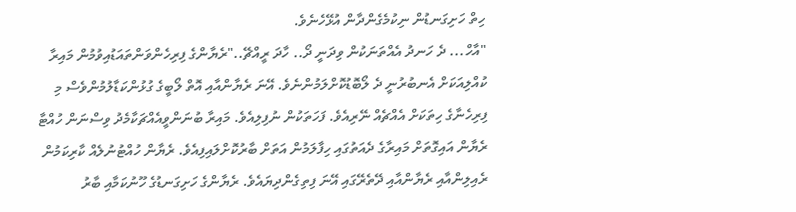ހިތް ހަށިގަނޑުން ނިކުމެގެންދާން އުޅޭހެނެވެ.
"އާހް... ދެ ހަނދު އެއްތަނަކުން ވިދަނީ ދޯ.. ހާދަ ރީއްޗޭ.."ރެޔާންގެ ފިރިހެންވަންތައަޑުއިވުމުން މައިރާ ކުއްލިއަކަށް އެނބުރުނީ ދެ ލޯބޮޑުކޮށްލަމުންނެވެ. އޭނަ ރެޔާންއާއި އޮތް ލޯބީގެ ގުޅުންކަޑާލުމުންވެސް މި ފިރިހެނާގެ ހިތަކަށް އެއްޗެއް ނޭރިއެވެ. ފަހަތަކުން ނުފިލިއެވެ. މައިރާ ބުނަންވީއެއްޗަކާމެދު ވިސްނަން ހުއްޓާ ރެޔާން އައިގޮތަށް މައިރާގެ ދެއަތުގައި ހިފާލަމުން އަތަށް ބާރުކޮށްލައިފިއެވެ. ރެޔާން ހުއްޓުނުލެއް ކާރިކަމުން ރެއިލިންއާއި ރެޔާންއާއި ދޭތެރޭގައި އޭނަ ފިތިގެންދިޔައެވެ. ރެޔާންގެ ހަށިގަނޑުގެ ހޫނުކަމާއި ބާރު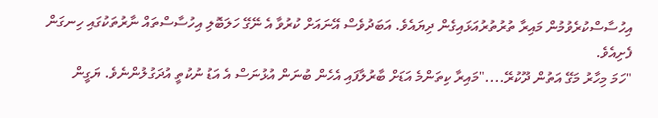އިހުސާސްކުރެވުމުން މައިރާ ތުރުތުރުއަޅައިގެން ދިޔައެވެ. އަބަދުވެސް އޭނައަށް ކުރުވާ އެ ނޭގޭ ހަލަބޮލި އިހުސާސްތައް ނާރުތަކުގައި ހިނގަން ފެށިއެވެ.
"ހަމަ މިހާރު މަގޭ އަތުން ދޫކުރޭ...."މައިރާ ކިތަންމެ އަޑަށް ބާރުލާފައި އެހެން ބުނަން އުޅުނަސް އެ އަޑު ނުކުތީ އުދަގުލުންނެވެ. ޔަގީން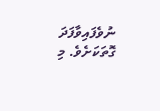ނުވެފައިވާފަދަ ގޮތަކަށެވެ. މި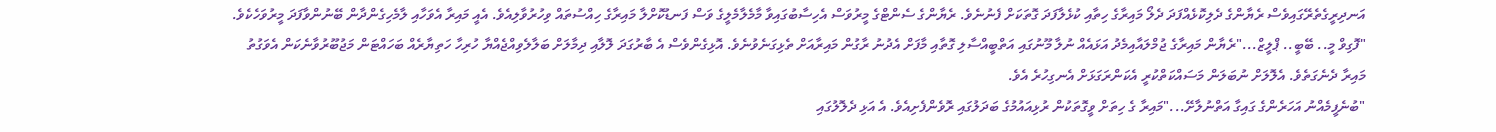އަނދިރީގެތެރޭގައިވެސް ރެޔާންގެ ދެލިކޮޅެއްފަދަ ދެލޯ މައިރާގެ ހިތާއި ކުޅެލާފަދަ ގޮތަކަށް ފެނުނެވެ. ރެޔާންގެ ސެންޓްގެ މީރުވަސް އެހިސާބުގައިވާ މާމެލާމެލީގެ ވަސް ފަނޑުކޮށްލާ މައިރާގެ ހިއްސުތައް ވިހުރުވާލިއެވެ. އެއީ މައިރާ އެވަހާއި ލާމެހިގެންދާން ބޭނުންވާފަދަ މީރުވަހެކެވެ.
"ފޮގިވް މީ.. ބޭބީ.. ޕްލީޒް..."ރެޔާން މައިރާގެ ޖުމްލައާއިމެދު އަޅައެއް ނުލާ މޫނުގައި އަތްބީއްސާލި ގޮތާއި މާފަށް އެދުނު ރާގުން މައިރާއަށް ތެޅިގަނެވުނެވެ. އޮޅިގެންވެސް އެ ބާރުގަދަ ލޮލާއި ދިމާލަށް ބަލާލެވިއްޖެއްޔާ ހުރިހާ ހަތިޔާރެއް ބަހައްޓަން މަޖުބޫރުވާނެކަން އެވަގުތު މައިރާ ދެނެގަތެވެ. އެލޮލަށް ނުބަލަން މަސައްކަތްކުރީ އެކަންރަގަޅަށް އެނގިހުރެ އެވެ.
"ބުނެފީމެއްނު އަހަރެންގެ ގައިގާ އަތްނުލާށޭ..."މައިރާ ގެ ހިތަށް ވީގޮތަކުން ރުޅިއައުމުގެ ބަދަލުގައި ރޮވެންފެށިއެވެ. އެ އަޅި ދެލޮލުގައި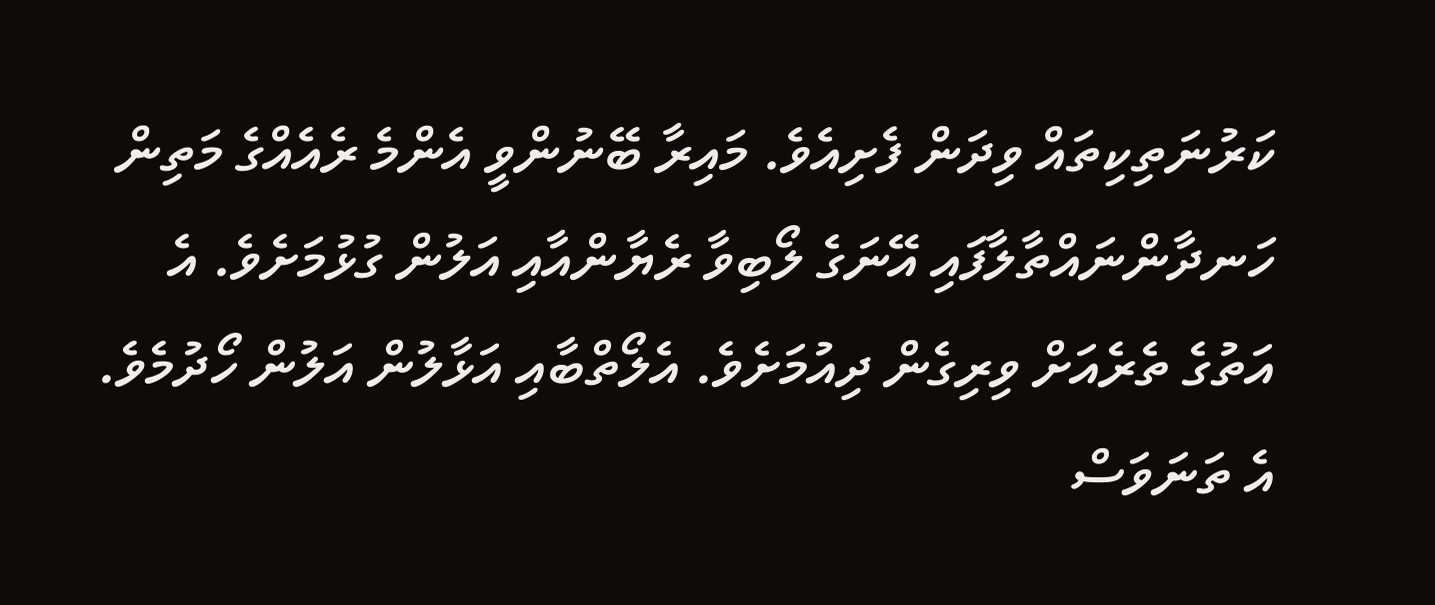ކަރުނަތިކިތައް ވިދަން ފެށިއެވެ. މައިރާ ބޭނުންވީ އެންމެ ރެއެއްގެ މަތިން ހަނދާންނައްތާލާފައި އޭނަގެ ލޯބިވާ ރެޔާންއާއި އަލުން ގުޅުމަށެވެ. އެ އަތުގެ ތެރެއަށް ވިރިގެން ދިއުމަށެވެ. އެލޯތްބާއި އަޅާލުން އަލުން ހޯދުމެވެ. އެ ތަނަވަސް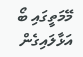މޭމަތީގައި ބޯ އަޅާލައިގެން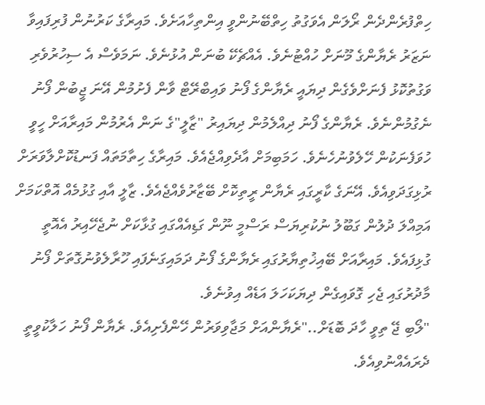ހިތްފުރެންދެން ރޯލަން އެވަގުތު ހިތްބޭނުންވީ އިންތިހާއަށެވެ. މައިރާގެ ކަރުނުން ފުރިފައިވާ ނަޒަރު ރެޔާންގެ މޫނަށް ހުއްޓުނެވެ. އެއްޗެކޭ ބުނަން އުޅުނެވެ. ނަމަވެސް އެ ސިހުރުވެރި ވަގުތުކޮޅު ފެނަށްވެގެން ދިޔައީ ރެޔާންގެ ފޯނު ވައިބްރޭޓް ވާން ފެށުމުން އޭނަ ޖީބުން ފޯނު ނެގުމުންނެވެ. ރެޔާންގެ ފޯނު ދިއްލެމުން ދިޔައިރު "ޒާލީ"ގެ ނަން އެރުމުން މައިރާއަށް ހީވީ ހުވަފެނަކުން ހޭލެވުނުހެނެވެ. ހަމަބިމަށް އާދެވިއްޖެއެވެ. މައިރާގެ ހިތާމަތައް ފަނޑުކޮށްލާވަރަށް ރުޅިގަދަވިއެވެ. އޭނަގެ ކާރީގައި ރެޔާން ރީތިކޮށް ބޭޒާރުވެއްޖެއެވެ. ޒާލީ އާއި ގުޅުމެއް އޮތްކަމަށް އަމިއްލަ ދުލުން ގަބޫލު ނުކުރިޔަސް ރަސްމީ ނޫން ގަޑިއެއްގައި ގުޅާކަށް ނުޖެހޭއިރު އެއޮތީ ގުޅިފައެވެ. މައިރާއަށް ބޭއިޚުތިޔާރުގައި ރެޔާންގެ ފޯނު ދަމައިގަނެފައި ހޫރާލެވުނުގޮތަށް ފޯނު މާދުރުގައި ޖެހި ގޮވައިގެން ދިޔަކަހަލަ އަޑެއް އިވުނެވެ.
"ލޯބި ޖޭ ތިވީ ހާދަ ބޮޑަށް.."ރެޔާންއަށް މަޖާވިވަރުން ހޭންފެށިއެވެ. ރެޔާން ފޯނު ހަލާކުވީތީ ދެރައެއްނުވިއެވެ.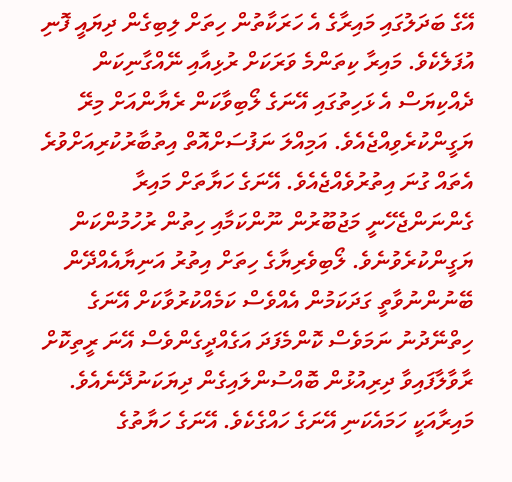އޭގެ ބަދަލުގައި މައިރާގެ އެ ހަރަކާތުން ހިތަށް ލިބިގެން ދިޔައީ ފޮނި އުފަލެކެވެ. މައިރާ ކިތަންމެ ވަރަކަށް ރުޅިއާއި ނޭއްގާނިކަން ދެއްކިޔަސް އެ ޅަހިތުގައި އޭނަގެ ލޯބިވާކަން ރެޔާންއަށް މިރޭ ޔަގީންކުރެވިއްޖެއެވެ. އަމިއްލަ ނަފުސަށްއޮތް އިތުބާރުކުރިއަށްވުރެ އެތައް ގުނަ އިތުރުވެއްޖެއެވެ. އޭނަގެ ހަޔާތަށް މައިރާ ގެންނަންޖެހޭނީ މަޖުބޫރުން ނޫންކަމާއި ހިތުން ރުހުމުންކަން ޔަގީންކުރެވުނެވެ. ލޯބިވެރިޔާގެ ހިތަށް އިތުރު އަނިޔާއެއްދޭން ބޭނުންނުވާތީ ގަދަކަމުން އެއްވެސް ކަމެއްކުރުވާކަށް އޭނަގެ ހިތްނޭދުނު ނަމަވެސް ކޮންމެފަދަ އަގެއްދީގެންވެސް އޭނަ ރީތިކޮށް ރާވާލާފައިވާ ދިރިއުޅުން ބޮއްސުންލައިގެން ދިޔަކަނުދޭނެއެވެ. މައިރާއަކީ ހަމައެކަނި އޭނަގެ ހައްގެކެވެ. އޭނަގެ ހަޔާތުގެ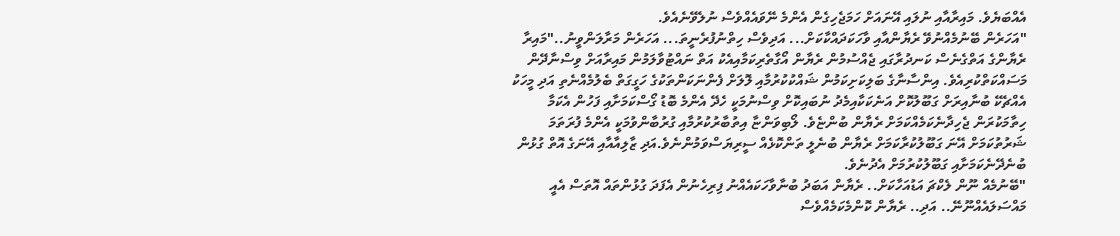އެއްބަޔެވެ. މައިރާއާއި ނުލައި އޭނައަށް ހަމަޖެހިގެން އެންމެ ނޭވައެއްވެސް ނުލެވޭނެއެވެ.
"އަހަރެން ބޭނުމެއްނުވޭ ރެޔާންއާއި ވާހަކަދައްކާކަށް... އަދިވެސް ހިތްނުފުރެނީތަ... އަހަރެން މަރާލަންވީނު.."މައިރާ ރެޔާންގެ އަތްގެނެސް ކަނދުރާގައި ޖެއްސުމުން ރެޔާން އޯގާތެރިކަމާއިއެކު އަތް ނައްޓުވާލަމުން މައިރާއަށް ވިސްނާދޭން މަސައްކަތްކުރިއެވެ. އިންސާނާގެ ބަލިކަށިކަމުން ޝައްކުކުރުމާއި ލޮލަށް ފެންނަކަންތަކުގެ ހަގީގަތް ބެލުމެއްނެތި އަދި މީހަކު އެއްޗެކޭ ބުނާއިރަށް ގަބޫލުކޮށް އަނެކަކާއިމެދު ނުބައިކޮށް ވިސްނުމަކީ ހެދޭ އެންމެ ބޮޑު ގޯސްކަމަށާއި ފަހުން އެކަމާ ހިތާމަކުރަން ޖެހިދާނެކަމެއްކަމަށް ރެޔާން ބުންޏެވެ. ލޯބިވަންޏާ އިތުބާރުކުރުމާއި ގުރުބާންވުމަކީ އެންމެ ފުރަތަމަ ޝަރުތުކަމަށް އޭނަ ގަބޫލުކުރާކަމަށް ރެޔާން ބުނެލީ ތަންކޮޅެއް ސީރިޔަސްވަމުންނެވެ.އަދި ޒާލިއާއާއި އޭނަގެ އޮތް ގުޅުން ބުނެދޭނެކަމަށާއި ގަބޫލުކުރުމަށް އެދުނެވެ.
"ބޭނުމެއް ނޫން ލެކްޗަ އަޑުއަހާކަށް.. ރެޔާން އަބަދު ބުނާވާހަކައެއްނު ފިރިހެނުން އެފަދަ ގުޅުންތައް އޮތަސް އެއީ މައްސަލައެއްނޫނޭ.. އަދި.. ރެޔާން ކޮންމެކަމެއްވެސް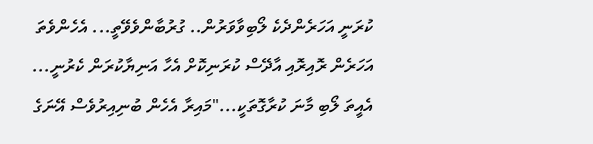ކުރަނީ އަހަރެންދެކެ ލޯބިވާވަރުން.. ގުރުބާންވެވޭތީ... އެހެންވެތަ އަހަރެން ރޮއިރޮއި އާދޭސް ކުރަނިކޮށް އެހާ އަނިޔާކުރަން ކެރުނީ... އެއީތަ ލޯބި މާނަ ކުރާގޮތަކީ..."މައިރާ އެހެން ބުނިއިރުވެސް އޭނަގެ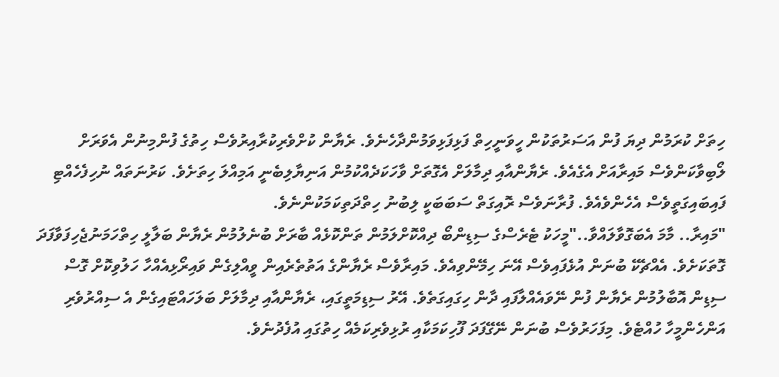ހިތަށް ކުރަމުން ދިޔަ ފުން އަސަރުތަކުން ހީވަނީހިތް ފަޅިފަޅިވަމުންދާހެނެވެ. ރެޔާން ކުށްވެރިކުރާއިރުވެސް ހިތުގެ ފުންމިނުން އެވަރަށް ލޯބިވާކަންވެސް މައިރާއަށް އެގެއެވެ. ރެޔާންއާއި ދިމާލަށް އެގޮތަށް ވާހަކަދެއްކުމުން އަނިޔާލިބެނީ އަމިއްލަ ހިތަށެވެ. ކަރުނަތައް ނުހިފެހެއްޓި ފައިބައިގަތީވެސް އެހެންވެއެވެ. ފުރާނަވެސް ރޮއިގަތް ސަބަބަކީ ލިބުނު ހިތްދަތިކަމަކުންނެވެ.
"މައިރާ.. މާމަ އެބަގޮވާލައްވާ.."މީހަކު ޓެރެސްގެ ސިޑިންބޯ ދިއްކޮށްލަމުން ތަންކޮޅެއް ބާރަށް ބުނެލުމުން ރެޔާން ބަލާލީ ހިތްހަމަނުޖެހިފަވާފަދަ ގޮތަކަށެވެ. އެއްޗެކޭ ބުނަން އުޅެފައިވެސް އޭނަ ހިމޭންވިއެވެ. މައިރާވެސް ރެޔާންގެ އަތުތެރެއިން ވީއްލިގެން ވައިރޯޅިއެއްހާ ހަލުވިކޮށް ގޮސް ސިޑިން އޮބާލުމުން ރެޔާން ފުން ނޭވައެއްލާފައި ދާން ހިގައިގަތެވެ. އޭރު ސިޑިމަތީގައި، ރެޔާންއާއި ދިމާލަށް ބަލަހައްޓައިގެން އެ ސިއްރުވެރި އަންހެންމީހާ ހުއްޓެވެ. މިފަހަރުވެސް ބުނަން ނޭގޭފަދަ ފޫހިކަމަކާއި ރުޅިވެރިކަމެއް ހިތުގައި އުފެދުނެވެ.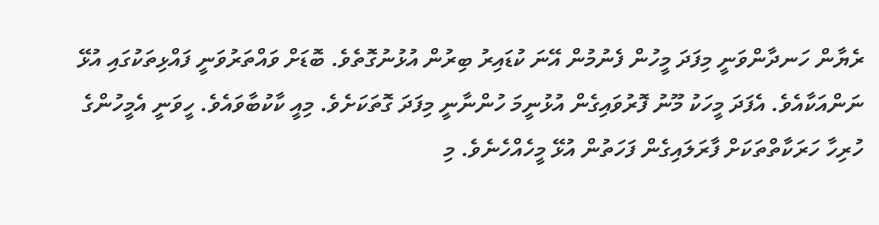ރެޔާން ހަނދާންވަނީ މިފަދަ މީހުން ފެނުމުން އޭނަ ކުޑައިރު ބިރުން އުޅުނުގޮތެވެ. ބޮޑަށް ވައްތަރުވަނީ ފައްޅިތަކުގައި އުޅޭ ނަންއަކާއެވެ. އެފަދަ މީހަކު މޫނު ފޮރުވައިގެން އުޅުނީމަ ހުންނާނީ މިފަދަ ގޮތަކަށެވެ. މިއީ ކާކުބާވައެވެ. ހީވަނީ އެމީހުންގެ ހުރިހާ ހަރަކާތްތަކަށް ފާރަލައިގެން ފަހަތުން އުޅޭ މީހެއްހެނެވެ. މި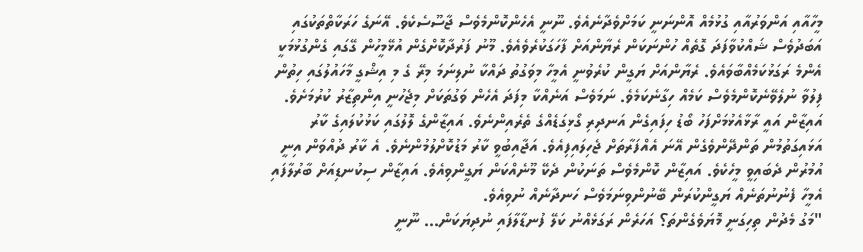މީހާއާއި އަންވަރުއާއި ގުޅުމެއް އޮންނަނީ ކަމަށްވެދާނެއެވެ. ނޫނީ އެހެންކޮންމެވެސް ޖާސޫސެކެވެ. އޭނަގެ ހަރަކާތްތަކުގައި އަބަދުވެސް ޝައްކުވާފަދަ ގޮތެއް ހުންނަކަން ރެޔާންއަށް ފާހަގަކުރެވެއެވެ. މޫނު ފަރުދާކޮށްގެން އުޅޭމީހުން ގޭގައި ގެންގުޅުމަކީ އެންމެ ރަގަޅުކަމެއްބާވައެވެ. ރެޔާންއަށް ޔަގީން ކުރެވުނީ އެމީހާ މިވަގުތު ދައްކާ ނުލިނަމަ މިރޭ ގެ މި އިޝްގީ މާހައުލުގައި ހިތުން ފިލުވާ ނުލެވޭނެކޮންމެވެސް ކަމެއް ހިގާނެކަމެވެ. ނަމަވެސް އަނެއްކާ މިފަދަ އެހެން ވަގުތަކަށް މިޖެހުނީ އިންތިޒާރު ކުރުމަށެވެ.
އައިޒާން އައީ ރާޅާއެޅުމަށްފަހު ބޯޑު ހިފައިގެން އަނދިރި ގޯޅިގަޑެއްގެ ތެރެއިންނެވެ. އައިޒާންގެ ލޮލުގައި ކަޅުކުލައިގެ ކާރު އަޅައިގަތުމުން ތަންދޭންވެގެން އޭނަ އެއްފަރާތަށް ޖެހިލައިފިއެވެ. އަޖާއިބުވީ ކާރު މަޑުކޮށްލުމުންނެވެ. އެ ކާރު ދުއްވަން އިނީ އުމުރުން ދެބައިވީ މީހެކެވެ. އައިޒާން ކޮންމެވެސް ތަނަކުން ދެކޭ މޫނެއްކަން ޔަގީންވިއެވެ. އައިޒާން ސިކުނޑިއަށް ބާރުލާފައި އެމީހާ ފެނުނުތަނެއް ޔަގީންކުރަން ބޭނުންވިނަމަވެސް ހަނދާނެއް ނުވިއެވެ.
"މަގު މެދުން ތިހިގަނީ މޮޔަވެގެންތަ؟ އަހަރެން ރަގަޅެއްނު ކަލޭ ފުނޑާލާފައި ނުދިޔަކަން... ނޫނީ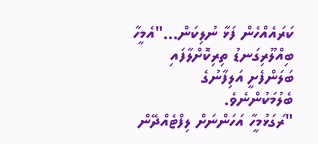ކަރައެއްހެން ފަޅާ ނުލިކަން..."އެމީހާ ބިއްލޫރިގަނޑު ތިރިކޮށްލާފައި ބަލަންފެށީ އަލިފާނުގެ ބެލުމަކުންނެވެ.
"ރަގަޅުމީހާ އަހަންނަށް ލިފްޓެއްދޭން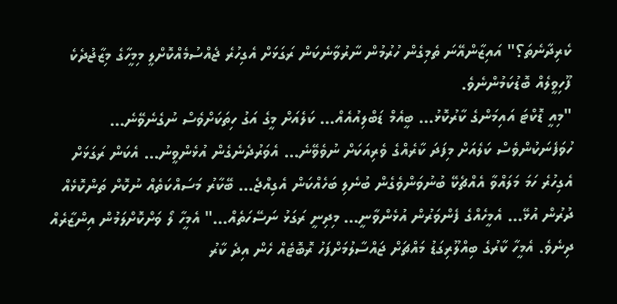ކެރިދާނެތަ؟" އައިޒާންއޭނަ ތެމިގެން ހުރުމުން ނާރުވާނެކަން ރަގަޅަށް އެގިހުރެ ޖެއްސުމެއްކޮށްލީ މިމީހާގެ މިޒާޖުދެކެ ފޫހިވީލެއް ބޮޑުކަމުންނެވެ.
"މިއީ ޑޮކްޓަ އައިމަންގެ ކާރުކޮޅު... ބީއެމް ޑަބްލިއުއެއް... ކަލެއަށް މީގެ އަގު ހިތަކަށްވެސް ނުގެނެވޭނެ... ހުވަފެނަކުންވެސް ކަލެއަށް މިފަދަ ކާރެއްގެ ވެރިއަކަށް ނުވެވޭނެ... އެވަރުދެނެގެން އުޅެންވީނު... އެކަން ރަގަޅަށް އެގިހުރެ ހަމަ މަލައްވާ އެއްޗެކޭ ބުނުވަންވެގެން ބުނެލި ބަހެއްކަން އެގިއްޖެ... ބޭކާރު މަސައްކަތެއް ނުކޮށް ތަންކޮޅެއް ދުރުން އުޅޭ... އެމީހެއްގެ ފެންވަރުން އުޅެންވާނީ... މިދިނީ ރަގަޅު ނަސޭހަތެއް..." އެމީހާ ލޯ ވަށްކޮށްލަމުން އިންޒާރެއް ދިނެވެ. އެމީހާ ކާރުގެ ބިއްލޫރިގަޑު މައްޗަށް ޖައްސާލުމަށްފަހު ރޮބޮޓެއް ހެން އިދެ ކާރު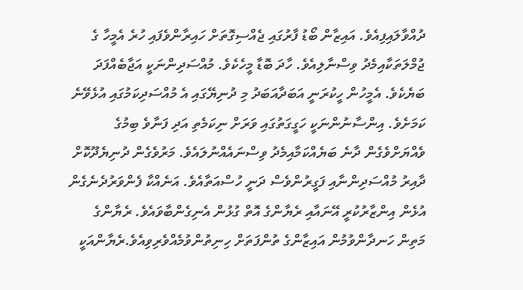ދުއްވާލައިފިއެވެ. އައިޒާން ބޯޑު ފާރުގައި ޖެއްސިގޮތަށް ހައިރާންވެފައި ހުރެ އެމީހާ ގެ ޖުމްލަތަކާއިމެދު ވިސްނާލިއެވެ. ހާދަ ބޮޑާ މީހެކެވެ. މުއްސަދިންނަކީ އަޖާބެއްފަދަ ބަޔެކެވެ. އެމީހުން ހީކުރަނީ އަބަދާއަބަދު މި ދުނިޔޭގައި އެ މުއްސަދިކަމުގައި އުޅެވޭނެ ކަމަށެވެ. އިންސާނުންނަކީ ހަގީގަތުގައި ވަރަށް ނިކަމެތި އަދި ފަނާވެ ބިމުގެ ވެއްޔަށްވެގެން ދާނެ ބަޔެއްކަމާއިމެދު ވިސްނައެއްނުލައެވެ. މަރުވެގެން ދުނިޔެދޫކޮށް ދާއިރު މުއްސަދިންނާއި ފަގީރުންވެސް ދަނީ ހުސްއަތާއެވެ. އަނެއްކާ ފެންވަރުދެނެގެން އުޅެން އިންޒާރުކުރީ އޭނައާއި ރެޔާންގެ އޮތް ގުޅުން އެނިގެންބާވައެވެ. ރެޔާންގެ މަތިން ހަނދާންވުމުން އައިޒާންގެ ތުންފަތަށް ހިނިތުންވުމެއްވެރިވިއެވެ.ރެޔާންއަކީ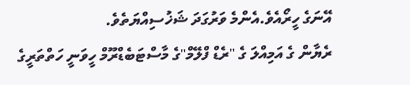އޭނަގެ ހީރޯއެވެ.އެންމެ ވަރުގަދަ ޝަޚުސިއްޔަތެވެ.
ރެޔާން ގެ އަމިއްލަ ގެ "ރެޑް ފްލޭމް"ގެ މާސްޓަބެޑްރޫމް ހީވަނީ ހަތްތަރީގެ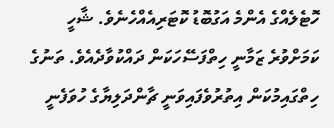ހޮޓެލެއްގެ އެންމެ އަގުބޮޑު ކޮޓަރިއެއްހެނެވެ. ޝާހީ ކަމަށްވުރެ ޒަމާނީ ހިތްފަސޭހަކަން ދައްކުވާދެއެވެ. ތަނުގެ ހިތްގައިމުކަން އިތުރުވެފައިވަނީ ޗާންދަލިޔާގެ ހުވަފެނީ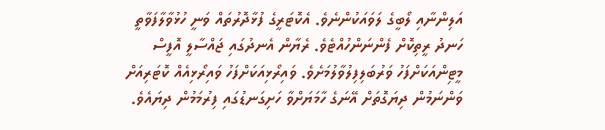އަލިންނާއި ލޯބީގެ ލަވައަކުންނެވެ. އެކޮޓަރީގެ ފުޅާދޮރުތައް ވަނީ ހުޅުވާލާފަވާތީ ހަނދު ރީތިކޮށް ފެންނަންހުއްޓެވެ. ރެޔާން އެނދުގައި ޖައްސާލީ އޮފީސް މީޓިންއަކަށްފަހު ވަރުބަލިފިލުވާލުމަށެވެ. ވައިރޯޅިއަކަށްފަހު ވައިރޯޅިއެއް ކޮޓަރިއަށް ވަންނަމުން ދިޔަގޮތަށް އޭނަގެ ހާމަޔަށްވާ ހަށިގަނޑުގައި ފިރުމަމުން ދިޔައެވެ.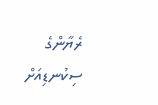ރެޔާންގެ ސިކުނޑިއަށް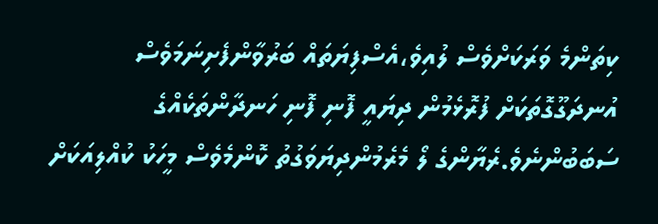ކިތަންމެ ވަރަކަށްވެސް ލުއިވެ،އެސްފިޔަތައް ބަރުވާންފެށިނަމަވެސް އުނދަގޫގޮތަކަށް ފުރޮޅެމުން ދިޔައީ ފޮނި ފޮނި ހަނދާންތަކެއްގެ ސަބަބުންނެވެ.ރެޔާންގެ ލޯ މެރެމުންދިޔަވަގުތު ކޮންމެވެސް މީހަކު ކުއްލިއަކަށް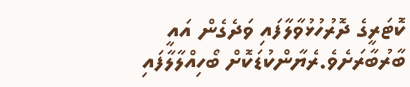ކޮޓަރީގެ ދޮރުހުޅުވާލާފައި ވަދެގެން އައީ ބާރުބާރަށެވެ.ރެޔާންކުޑަކޮށް ބޯހިއްލާލާފައި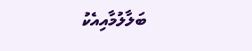ބަލާލުމާއިއެކު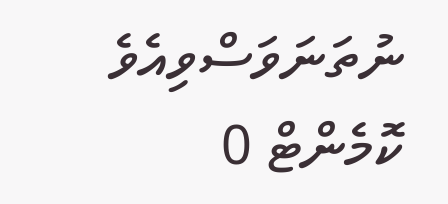ނުތަނަވަސްވިއެވެ
ކޮމެންޓް 0